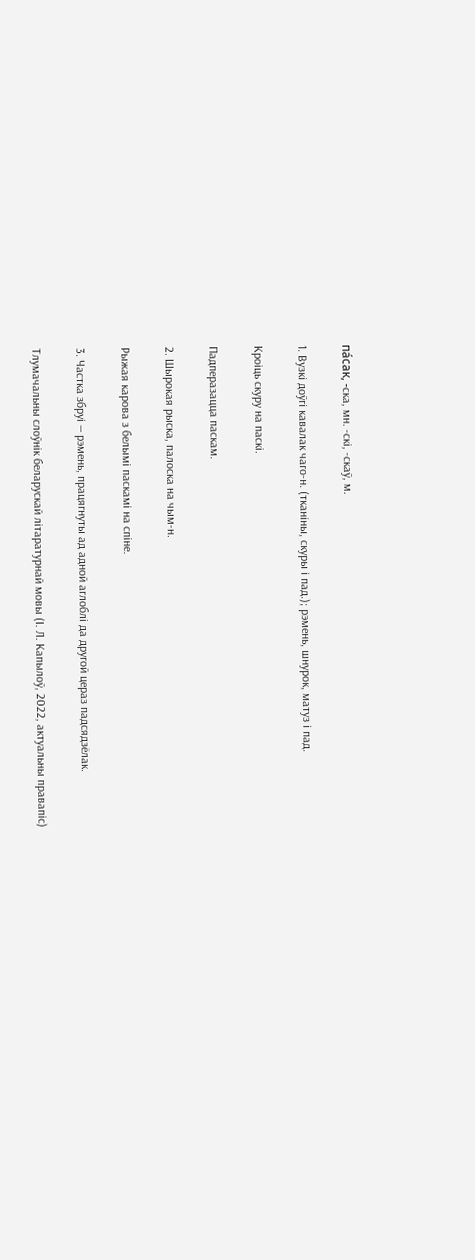па́сак, -ска, мн. -скі, -скаў, м.

1. Вузкі доўгі кавалак чаго-н. (тканіны, скуры і пад.); рэмень, шнурок, матуз і пад.

Кроіць скуру на паскі.

Падперазацца паскам.

2. Шырокая рыска, палоска на чым-н.

Рыжая карова з белымі паскамі на спіне.

3. Частка збруі — рэмень, працягнуты ад адной аглоблі да другой цераз падсядзёлак.

Тлумачальны слоўнік беларускай літаратурнай мовы (І. Л. Капылоў, 2022, актуальны правапіс)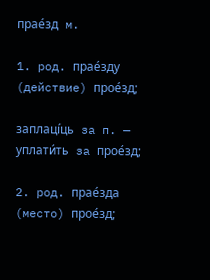прае́зд м.

1. род. прае́зду (действие) прое́зд;

заплаці́ць за п. — уплати́ть за прое́зд;

2. род. прае́зда (место) прое́зд;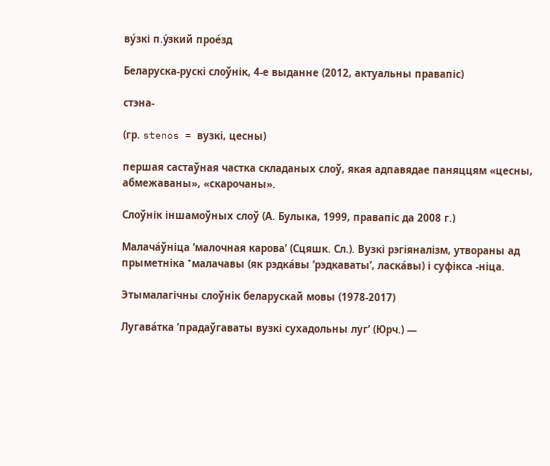ву́зкі п.у́зкий прое́зд

Беларуска-рускі слоўнік, 4-е выданне (2012, актуальны правапіс)

стэна-

(гр. stenos = вузкі, цесны)

першая састаўная частка складаных слоў, якая адпавядае паняццям «цесны, абмежаваны», «скарочаны».

Слоўнік іншамоўных слоў (А. Булыка, 1999, правапіс да 2008 г.)

Малача́ўніца ’малочная карова’ (Сцяшк. Сл.). Вузкі рэгіяналізм, утвораны ад прыметніка ⁺малачавы (як рэдка́вы ’рэдкаваты’, ласка́вы) і суфікса ‑ніца.

Этымалагічны слоўнік беларускай мовы (1978-2017)

Лугава́тка ’прадаўгаваты вузкі сухадольны луг’ (Юрч.) —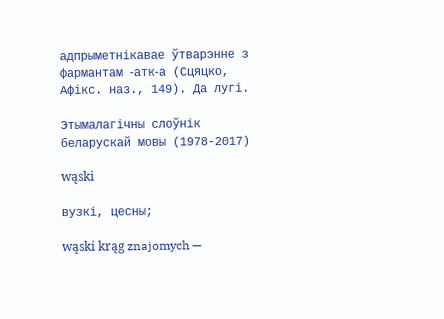адпрыметнікавае ўтварэнне з фармантам ‑атк‑а (Сцяцко, Афікс. наз., 149). Да лугі.

Этымалагічны слоўнік беларускай мовы (1978-2017)

wąski

вузкі, цесны;

wąski krąg znajomych —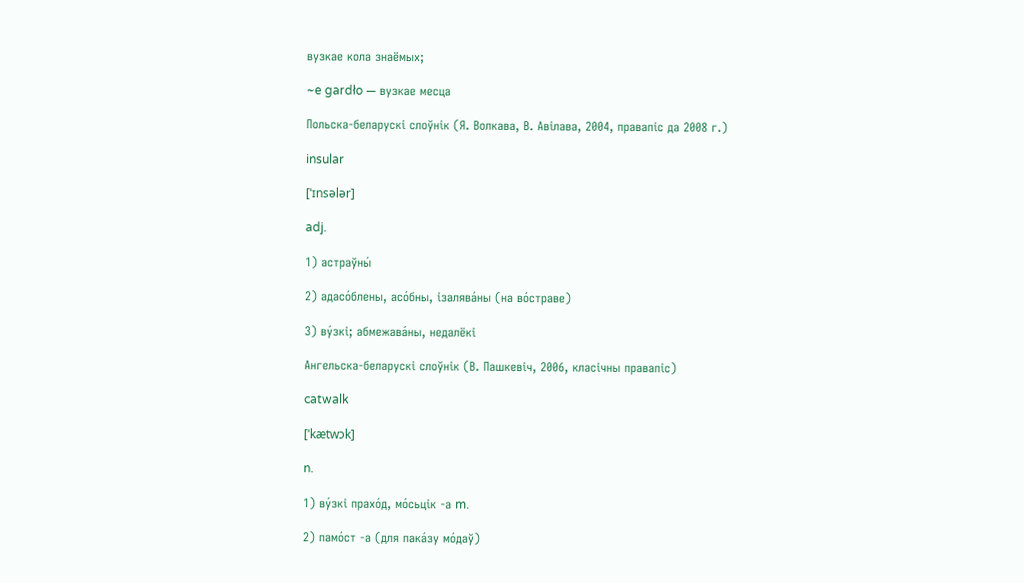вузкае кола знаёмых;

~e gardło — вузкае месца

Польска-беларускі слоўнік (Я. Волкава, В. Авілава, 2004, правапіс да 2008 г.)

insular

[ˈɪnsələr]

adj.

1) астраўны́

2) адасо́блены, асо́бны, ізалява́ны (на во́страве)

3) ву́зкі; абмежава́ны, недалёкі

Ангельска-беларускі слоўнік (В. Пашкевіч, 2006, класічны правапіс)

catwalk

[ˈkætwɔk]

n.

1) ву́зкі прахо́д, мо́сьцік -а m.

2) памо́ст -а (для пака́зу мо́даў)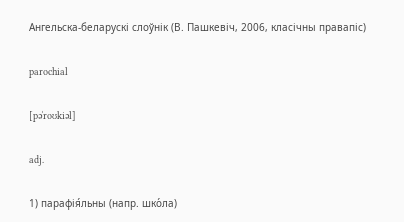Ангельска-беларускі слоўнік (В. Пашкевіч, 2006, класічны правапіс)

parochial

[pəˈroʊkiəl]

adj.

1) парафія́льны (напр. шко́ла)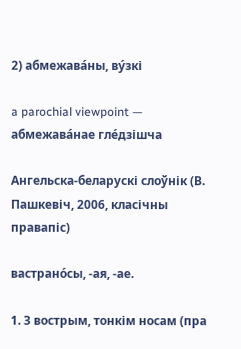2) абмежава́ны, ву́зкі

a parochial viewpoint — абмежава́нае гле́дзішча

Ангельска-беларускі слоўнік (В. Пашкевіч, 2006, класічны правапіс)

вастрано́сы, ‑ая, ‑ае.

1. З вострым, тонкім носам (пра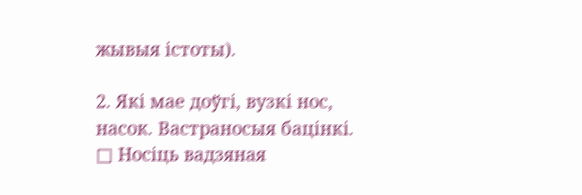жывыя істоты).

2. Які мае доўгі, вузкі нос, насок. Вастраносыя бацінкі. □ Носіць вадзяная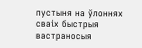пустыня на ўлоннях сваіх быстрыя вастраносыя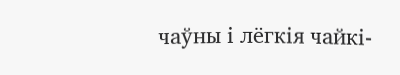чаўны і лёгкія чайкі-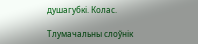душагубкі. Колас.

Тлумачальны слоўнік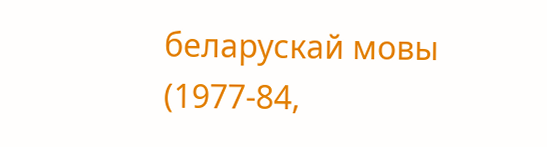беларускай мовы (1977-84,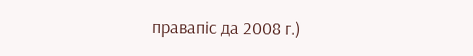правапіс да 2008 г.)